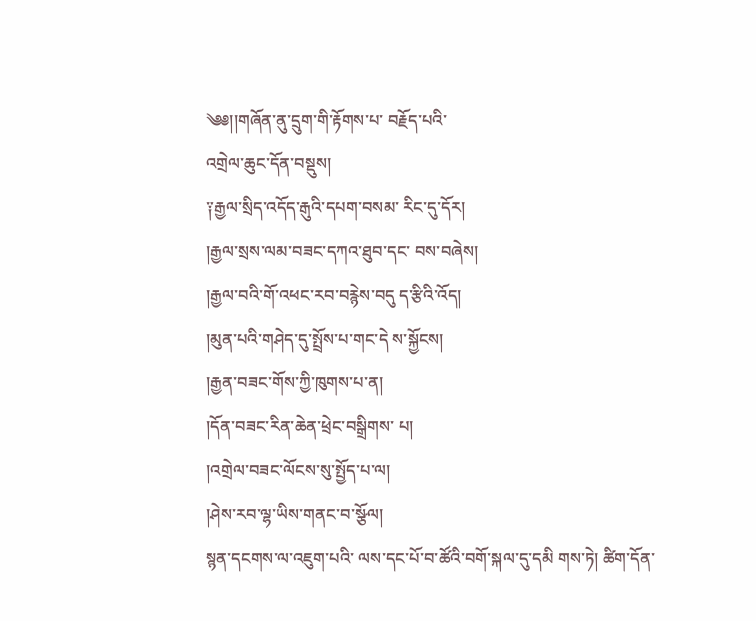༄༅།།གཞོན་ནུ་དྲུག་གི་རྟོགས་པ་ བརྗོད་པའི་
འགྲེལ་ཆུང་དོན་བསྡུས།
༑རྒྱལ་སྲིད་འདོད་རྒུའི་དཔག་བསམ་ རིང་དུ་དོར།
།རྒྱལ་སྲས་ལམ་བཟང་དཀའ་ཐུབ་དང་ བས་བཞེས།
།རྒྱལ་བའི་གོ་འཕང་རབ་བརྙེས་བདུ ད་རྩིའི་འོད།
།མུན་པའི་གཤེད་དུ་སྤྲོས་པ་གང་དེ ས་སྐྱོངས།
།རྒྱན་བཟང་གོས་ཀྱི་ཁུགས་པ་ན།
།དོན་བཟང་རིན་ཆེན་ཕྲེང་བསྒྲིགས་ པ།
།འགྲེལ་བཟང་ལོངས་སུ་སྤྱོད་པ་ལ།
།ཤེས་རབ་ལྷ་ཡིས་གནང་བ་སྩོལ།
སྙན་དངགས་ལ་འཇུག་པའི་ ལས་དང་པོ་བ་ཚོའི་བགོ་སྐལ་དུ་དམི གས་ཏེ། ཚིག་དོན་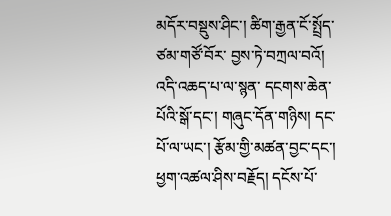མདོར་བསྡུས་ཤིང་། ཚིག་རྒྱན་ངོ་སྤྲོད་ཙམ་གཙོ་བོར་ བྱས་ཏེ་བཀྲལ་བའོ།
འདི་འཆད་པ་ལ་སྙན་ དངགས་ཆེན་པོའི་སྒོ་དང་། གཞུང་དོན་གཉིས། དང་པོ་ལ་ཡང་། རྩོམ་གྱི་མཚན་བྱང་དང་། ཕྱག་འཚལ་ཤིས་བརྗོད། དངོས་པོ་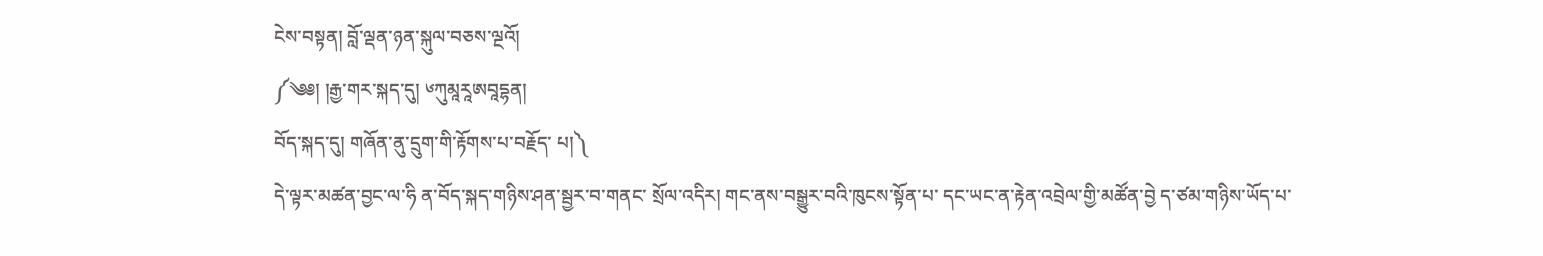ངེས་བསྟན། བློ་ལྡན་ཉན་སྐུལ་བཅས་ལྔའོ།
༼༄༅། །རྒྱ་གར་སྐད་དུ། ༦ཀུམཱརཱཨབཱདྷན།
བོད་སྐད་དུ། གཞོན་ནུ་དྲུག་གི་རྟོགས་པ་བརྗོད་ པ།༽
དེ་ལྟར་མཚན་བྱང་ལ་ཧི ན་བོད་སྐད་གཉིས་ཤན་སྦྱར་བ་གནང་ སྲོལ་འདིར། གང་ནས་བསྒྱུར་བའི་ཁུངས་སྟོན་པ་ དང་ཡང་ན་རྟེན་འབྲེལ་གྱི་མཚོན་བྱེ ད་ཙམ་གཉིས་ཡོད་པ་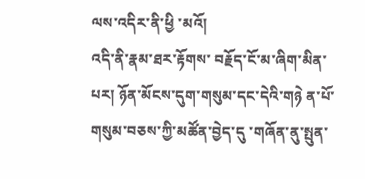ལས་འདིར་ནི་ཕྱི ་མའོ།
འདི་ནི་རྣམ་ཐར་རྟོགས་ བརྗོད་ངོ་མ་ཞིག་མིན་པར། ཉོན་མོངས་དུག་གསུམ་དང་དེའི་གཉེ ན་པོ་གསུམ་བཅས་ཀྱི་མཚོན་བྱེད་དུ ་གཞོན་ནུ་སྤུན་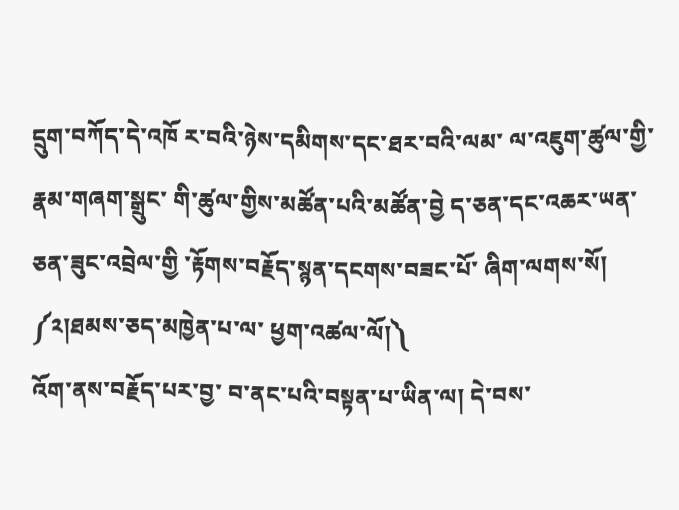དྲུག་བཀོད་དེ་འཁོ ར་བའི་ཉེས་དམིགས་དང་ཐར་བའི་ལམ་ ལ་འཇུག་ཚུལ་གྱི་རྣམ་གཞག་སྒྲུང་ གི་ཚུལ་གྱིས་མཚོན་པའི་མཚོན་བྱེ ད་ཅན་དང་འཆར་ཡན་ཅན་ཟུང་འབྲེལ་གྱི ་རྟོགས་བརྗོད་སྙན་དངགས་བཟང་པོ་ ཞིག་ལགས་སོ།
༼༢།ཐམས་ཅད་མཁྱེན་པ་ལ་ ཕྱག་འཚལ་ལོ།༽
འོག་ནས་བརྗོད་པར་བྱ་ བ་ནང་པའི་བསྟན་པ་ཡིན་ལ། དེ་བས་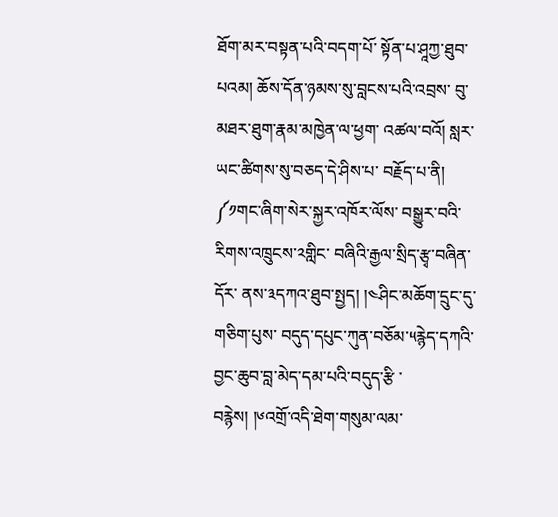ཐོག་མར་བསྟན་པའི་བདག་པོ་ སྟོན་པ་ཤཱཀྱ་ཐུབ་པའམ། ཆོས་དོན་ཉམས་སུ་བླངས་པའི་འབྲས་ བུ་མཐར་ཐུག་རྣམ་མཁྱེན་ལ་ཕྱག་ འཚལ་བའོ། སླར་ཡང་ཚིགས་སུ་བཅད་དེ་ཤིས་པ་ བརྗོད་པ་ནི།
༼༡གང་ཞིག་སེར་སྐྱར་འཁོར་ལོས་ བསྒྱུར་བའི་རིགས་འཁྲུངས་༢གླིང་ བཞིའི་རྒྱལ་སྲིད་རྩྭ་བཞིན་དོར་ ནས་༣དཀའ་ཐུབ་སྤྱད། །༤ཤིང་མཆོག་དྲུང་དུ་གཅིག་པུས་ བདུད་དཔུང་ཀུན་བཅོམ་༥རྙེད་དཀའི་ བྱང་ཆུབ་བླ་མེད་དམ་པའི་བདུད་རྩི ་བརྙེས། །༦འགྲོ་འདི་ཐེག་གསུམ་ལམ་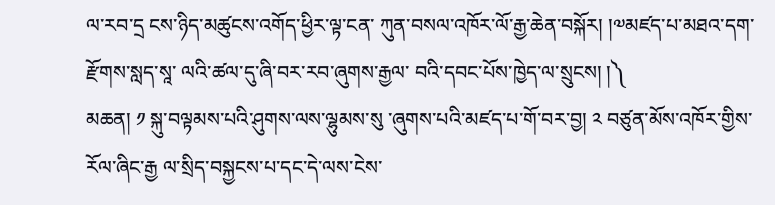ལ་རབ་དྲ ངས་ཉིད་མཚུངས་འགོད་ཕྱིར་ལྟ་ངན་ ཀུན་བསལ་འཁོར་ལོ་རྒྱ་ཆེན་བསྐོར། །༧མཛད་པ་མཐའ་དག་རྫོགས་སླད་སཱ་ ལའི་ཚལ་དུ་ཞི་བར་རབ་ཞུགས་རྒྱལ་ བའི་དབང་པོས་ཁྱེད་ལ་སྲུངས། །༽
མཆན། ༡ སྐུ་བལྟམས་པའི་ཤུགས་ལས་ལྷུམས་སུ ་ཞུགས་པའི་མཛད་པ་གོ་བར་བྱ། ༢ བཙུན་མོས་འཁོར་གྱིས་རོལ་ཞིང་རྒྱ ལ་སྲིད་བསྐྱངས་པ་དང་དེ་ལས་ངེས་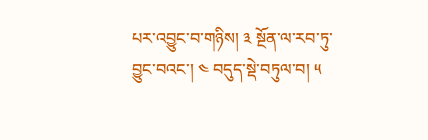པར་འབྱུང་བ་གཉིས། ༣ སྔོན་ལ་རབ་ཏུ་བྱུང་བའང་། ༤ བདུད་སྡེ་བཏུལ་བ། ༥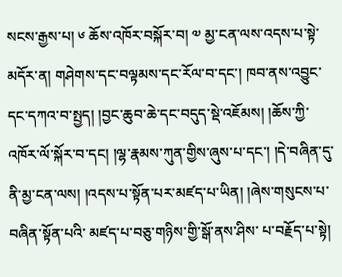སངས་རྒྱས་པ། ༦ ཆོས་འཁོར་བསྐོར་བ། ༧ མྱ་ངན་ལས་འདས་པ་སྟེ་མདོར་ན། གཤེགས་དང་བལྟམས་དང་རོལ་བ་དང་། ཁབ་ནས་འབྱུང་དང་དཀའ་བ་སྤྱད། །བྱང་ཆུབ་ཆེ་དང་བདུད་སྡེ་འཇོམས། །ཆོས་ཀྱི་འཁོར་ལོ་སྐོར་བ་དང། །ལྷ་རྣམས་ཀུན་གྱིས་ཞུས་པ་དང་། །དེ་བཞིན་དུ་ནི་མྱ་ངན་ལས། །འདས་པ་སྟོན་པར་མཛད་པ་ཡིན། །ཞེས་གསུངས་པ་བཞིན་སྟོན་པའི་ མཛད་པ་བཅུ་གཉིས་གྱི་སྒོ་ནས་ཤིས་ པ་བརྗོད་པ་སྟེ།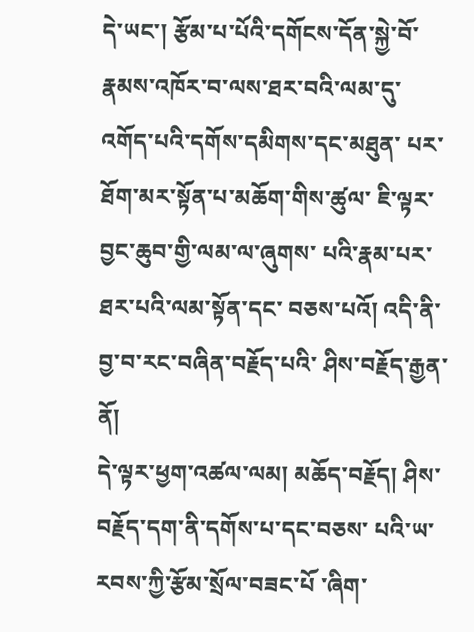དེ་ཡང་། རྩོམ་པ་པོའི་དགོངས་དོན་སྐྱེ་བོ་ རྣམས་འཁོར་བ་ལས་ཐར་བའི་ལམ་དུ་ འགོད་པའི་དགོས་དམིགས་དང་མཐུན་ པར་ཐོག་མར་སྟོན་པ་མཆོག་གིས་ཚུལ་ ཇི་ལྟར་བྱང་ཆུབ་གྱི་ལམ་ལ་ཞུགས་ པའི་རྣམ་པར་ཐར་པའི་ལམ་སྟོན་དང་ བཅས་པའོ། འདི་ནི་བྱ་བ་རང་བཞིན་བརྗོད་པའི་ ཤིས་བརྗོད་རྒྱན་ནོ།
དེ་ལྟར་ཕྱག་འཚལ་ལམ། མཆོད་བརྗོད། ཤིས་བརྗོད་དག་ནི་དགོས་པ་དང་བཅས་ པའི་ཡ་རབས་ཀྱི་རྩོམ་སྲོལ་བཟང་པོ ་ཞིག་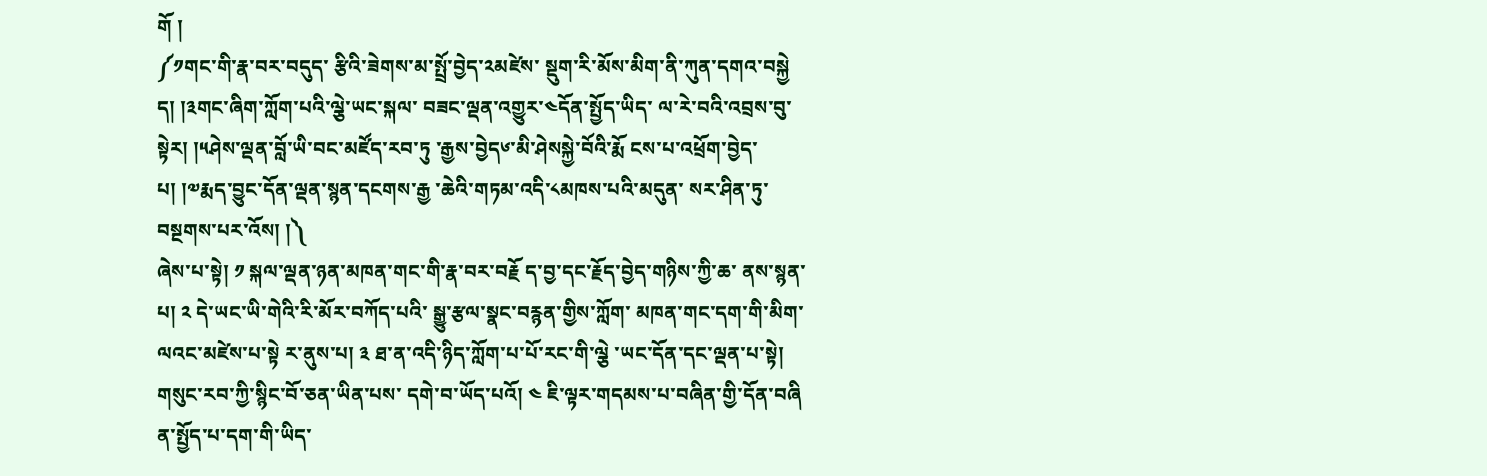གོ །
༼༡གང་གི་རྣ་བར་བདུད་ རྩིའི་ཟེགས་མ་སྤྲོ་བྱེད་༢མཛེས་ སྡུག་རི་མོས་མིག་ནི་ཀུན་དགའ་བསྐྱེ ད། །༣གང་ཞིག་ཀློག་པའི་ལྕེ་ཡང་སྐལ་ བཟང་ལྡན་འགྱུར་༤དོན་སྤྱོད་ཡིད་ ལ་རེ་བའི་འབྲས་བུ་སྟེར། །༥ཤེས་ལྡན་བློ་ཡི་བང་མཛོད་རབ་ཏུ ་རྒྱས་བྱེད༦་མི་ཤེསསྐྱེ་བོའི་རྨོ ངས་པ་འཕྲོག་བྱེད་པ། །༧རྨད་བྱུང་དོན་ལྡན་སྙན་དངགས་རྒྱ ་ཆེའི་གཏམ་འདི་༨མཁས་པའི་མདུན་ སར་ཤིན་ཏུ་བསྔགས་པར་འོས། །༽
ཞེས་པ་སྟེ། ༡ སྐལ་ལྡན་ཉན་མཁན་གང་གི་རྣ་བར་བརྗོ ད་བྱ་དང་རྗོད་བྱེད་གཉིས་ཀྱི་ཆ་ ནས་སྙན་པ། ༢ དེ་ཡང་ཡི་གེའི་རི་མོར་བཀོད་པའི་ སྒྱུ་རྩལ་སྣང་བརྙན་གྱིས་ཀློག་ མཁན་གང་དག་གི་མིག་ལའང་མཛེས་པ་སྟེ ར་ནུས་པ། ༣ ཐ་ན་འདི་ཉིད་ཀློག་པ་པོ་རང་གི་ལྕེ ་ཡང་དོན་དང་ལྡན་པ་སྟེ། གསུང་རབ་ཀྱི་སྙིང་བོ་ཅན་ཡིན་པས་ དགེ་བ་ཡོད་པའོ། ༤ ཇི་ལྟར་གདམས་པ་བཞིན་གྱི་དོན་བཞི ན་སྤྱོད་པ་དག་གི་ཡིད་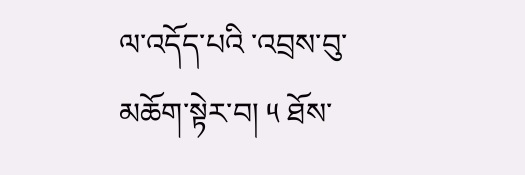ལ་འདོད་པའི ་འབྲས་བུ་མཆོག་སྟེར་བ། ༥ ཐོས་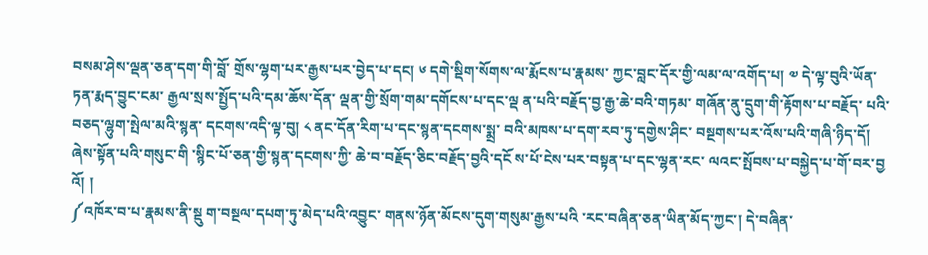བསམ་ཤེས་ལྡན་ཅན་དག་གི་བློ་ གྲོས་ལྷག་པར་རྒྱས་པར་བྱེད་པ་དང། ༦ དགེ་སྡིག་སོགས་ལ་རྨོངས་པ་རྣམས་ ཀྱང་བླང་དོར་གྱི་ལམ་ལ་འགོད་པ། ༧ དེ་ལྟ་བུའི་ཡོན་ཏན་རྨད་བྱུང་ངམ་ རྒྱལ་སྲས་སྤྱོད་པའི་དམ་ཆོས་དོན་ ལྡན་གྱི་སྲོག་གམ་དགོངས་པ་དང་ལྡ ན་པའི་བརྗོད་བྱ་རྒྱ་ཆེ་བའི་གཏམ་ གཞོན་ནུ་དྲུག་གི་རྟོགས་པ་བརྗོད་ པའི་བཅད་ལྷུག་སྤེལ་མའི་སྙན་ དངགས་འདི་ལྟ་བུ། ༨ ནང་དོན་རིག་པ་དང་སྙན་དངགས་སྨྲ་ བའི་མཁས་པ་དག་རབ་ཏུ་དགྱེས་ཤིང་ བསྔགས་པར་འོས་པའི་གཞི་ཉིད་དོ།
ཞེས་སྟོན་པའི་གསུང་གི ་སྙིང་པོ་ཅན་གྱི་སྙན་དངགས་ཀྱི་ ཆེ་བ་བརྗོད་ཅིང་བརྗོད་བྱའི་དངོ ས་པོ་ངེས་པར་བསྟན་པ་དང་ལྷན་རང་ ལའང་སྤོབས་པ་བསྐྱེད་པ་གོ་བར་བྱ འོ། །
༼འཁོར་བ་པ་རྣམས་ནི་སྡུ ག་བསྔལ་དཔག་ཏུ་མེད་པའི་འབྱུང་ གནས་ཉོན་མོངས་དུག་གསུམ་རྒྱས་པའི ་རང་བཞིན་ཅན་ཡིན་མོད་ཀྱང་། དེ་བཞིན་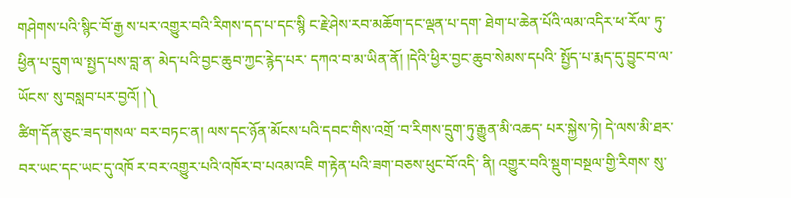གཤེགས་པའི་སྙིང་བོ་རྒྱ ས་པར་འགྱུར་བའི་རིགས་དད་པ་དང་སྙི ང་རྗེ་ཤེས་རབ་མཆོག་དང་ལྡན་པ་དག་ ཐེག་པ་ཆེན་པོའི་ལམ་འདིར་ཕ་རོལ་ ཏུ་ཕྱིན་པ་དྲུག་ལ་སྤྱད་པས་བླ་ན་ མེད་པའི་བྱང་ཆུབ་ཀྱང་རྙེད་པར་ དཀའ་བ་མ་ཡིན་ནོ། །དེའི་ཕྱིར་བྱང་ཆུབ་སེམས་དཔའི་ སྤྱོད་པ་རྨད་དུ་བྱུང་བ་ལ་ཡོངས་ སུ་བསླབ་པར་བྱའོ། །༽
ཚིག་དོན་ཅུང་ཟད་གསལ་ བར་བཏང་ན། ལས་དང་ཉོན་མོངས་པའི་དབང་གིས་འགྲོ ་བ་རིགས་དྲུག་ཏུ་རྒྱུན་མི་འཆད་ པར་སྐྱེས་ཏེ། དེ་ལས་མི་ཐར་བར་ཡང་དང་ཡང་དུ་འཁོ ར་བར་འགྱུར་པའི་འཁོར་བ་པའམ་འཇི ག་རྟེན་པའི་ཟག་བཅས་ཕུང་བོ་འདི་ ནི། འགྱུར་བའི་སྡུག་བསྔལ་གྱི་རིགས་ སུ་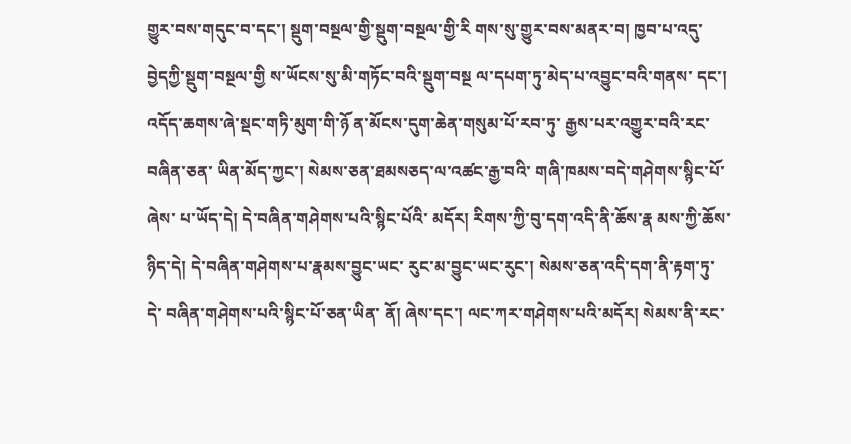གྱུར་བས་གདུང་བ་དང་། སྡུག་བསྔལ་གྱི་སྡུག་བསྔལ་གྱི་རི གས་སུ་གྱུར་བས་མནར་བ། ཁྱབ་པ་འདུ་བྱེདཀྱི་སྡུག་བསྔལ་གྱི ས་ཡོངས་སུ་མི་གཏོང་བའི་སྡུག་བསྔ ལ་དཔག་ཏུ་མེད་པ་འབྱུང་བའི་གནས་ དང་། འདོད་ཆགས་ཞེ་སྡང་གཏི་མུག་གི་ཉོ ན་མོངས་དུག་ཆེན་གསུམ་པོ་རབ་ཏུ་ རྒྱས་པར་འགྱུར་བའི་རང་བཞིན་ཅན་ ཡིན་མོད་ཀྱང་། སེམས་ཅན་ཐམསཅད་ལ་འཚང་རྒྱ་བའི་ གཞི་ཁམས་བདེ་གཤེགས་སྙིང་པོ་ཞེས་ པ་ཡོད་དེ། དེ་བཞིན་གཤེགས་པའི་སྙིང་པོའི་ མདོར། རིགས་ཀྱི་བུ་དག་འདི་ནི་ཆོས་རྣ མས་ཀྱི་ཆོས་ཉིད་དེ། དེ་བཞིན་གཤེགས་པ་རྣམས་བྱུང་ཡང་ རུང་མ་བྱུང་ཡང་རུང་། སེམས་ཅན་འདི་དག་ནི་རྟག་ཏུ་དེ་ བཞིན་གཤེགས་པའི་སྙིང་པོ་ཅན་ཡིན་ ནོ། ཞེས་དང་། ལང་ཀར་གཤེགས་པའི་མདོར། སེམས་ནི་རང་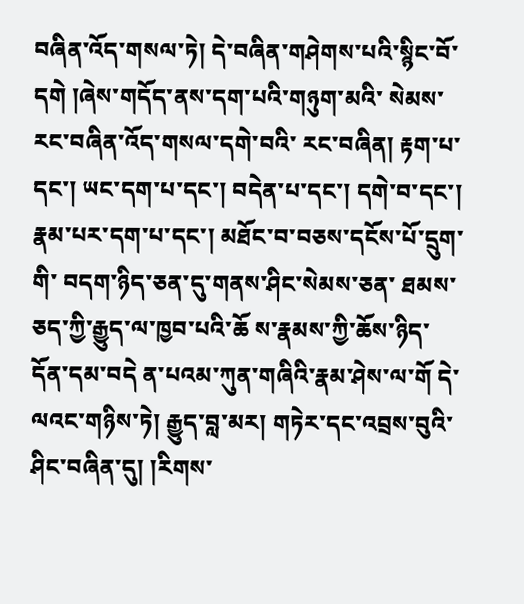བཞིན་འོད་གསལ་ཏེ། དེ་བཞིན་གཤེགས་པའི་སྙིང་བོ་དགེ །ཞེས་གདོད་ནས་དག་པའི་གཉུག་མའི་ སེམས་རང་བཞིན་འོད་གསལ་དགེ་བའི་ རང་བཞིན། རྟག་པ་དང་། ཡང་དག་པ་དང་། བདེན་པ་དང་། དགེ་བ་དང་། རྣམ་པར་དག་པ་དང་། མཐོང་བ་བཅས་དངོས་པོ་དྲུག་གི་ བདག་ཉིད་ཅན་དུ་གནས་ཤིང་སེམས་ཅན་ ཐམས་ཅད་ཀྱི་རྒྱུད་ལ་ཁྱབ་པའི་ཆོ ས་རྣམས་ཀྱི་ཆོས་ཉིད་དོན་དམ་བདེ ན་པའམ་ཀུན་གཞིའི་རྣམ་ཤེས་ལ་གོ དེ་ལའང་གཉིས་ཏེ། རྒྱུད་བླ་མར། གཏེར་དང་འབྲས་བུའི་ཤིང་བཞིན་དུ། །རིགས་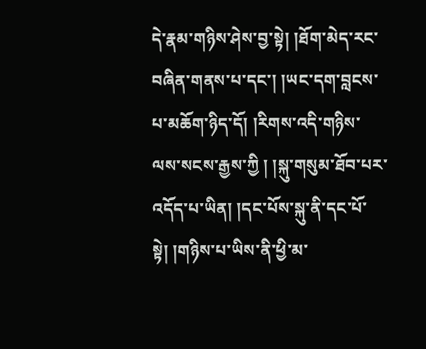དེ་རྣམ་གཉིས་ཤེས་བྱ་སྟེ། །ཐོག་མེད་རང་བཞིན་གནས་པ་དང་། །ཡང་དག་བླངས་པ་མཆོག་ཉིད་དོ། །རིགས་འདི་གཉིས་ལས་སངས་རྒྱས་ཀྱི ། །སྐུ་གསུམ་ཐོབ་པར་འདོད་པ་ཡིན། །དང་པོས་སྐུ་ནི་དང་པོ་སྟེ། །གཉིས་པ་ཡིས་ནི་ཕྱི་མ་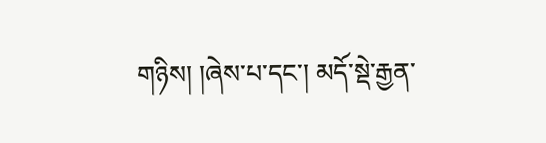གཉིས། །ཞེས་པ་དང་། མདོ་སྡེ་རྒྱན་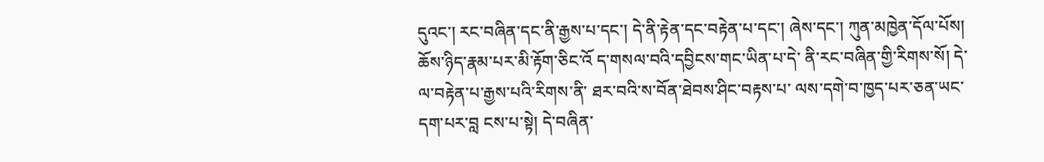དུའང་། རང་བཞིན་དང་ནི་རྒྱས་པ་དང་། དེ་ནི་རྟེན་དང་བརྟེན་པ་དང་། ཞེས་དང་། ཀུན་མཁྱེན་དོལ་པོས། ཆོས་ཉིད་རྣམ་པར་མི་རྟོག་ཅིང་འོ ད་གསལ་བའི་དབྱིངས་གང་ཡིན་པ་དེ་ ནི་རང་བཞིན་གྱི་རིགས་སོ། དེ་ལ་བརྟེན་པ་རྒྱས་པའི་རིགས་ནི་ ཐར་བའི་ས་བོན་ཐེབས་ཤིང་བརྟས་པ་ ལས་དགེ་བ་ཁྱད་པར་ཅན་ཡང་དག་པར་བླ ངས་པ་སྟེ། དེ་བཞིན་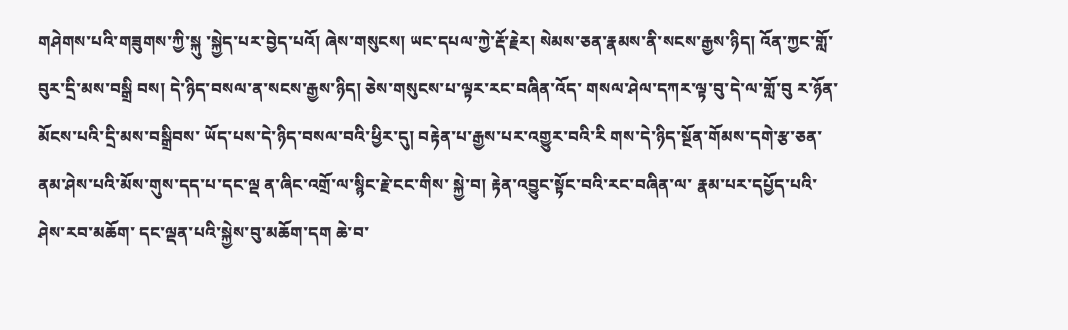གཤེགས་པའི་གཟུགས་ཀྱི་སྐུ ་སྐྱེད་པར་བྱེད་པའོ། ཞེས་གསུངས། ཡང་དཔལ་ཀྱེ་རྡོ་རྗེར། སེམས་ཅན་རྣམས་ནི་སངས་རྒྱས་ཉིད། འོན་ཀྱང་གློ་བུར་དྲི་མས་བསྒྲི བས། དེ་ཉིད་བསལ་ན་སངས་རྒྱས་ཉིད། ཅེས་གསུངས་པ་ལྟར་རང་བཞིན་འོད་ གསལ་ཤེལ་དཀར་ལྟ་བུ་དེ་ལ་གློ་བུ ར་ཉོན་མོངས་པའི་དྲི་མས་བསྒྲིབས་ ཡོད་པས་དེ་ཉིད་བསལ་བའི་ཕྱིར་དུ། བརྟེན་པ་རྒྱས་པར་འགྱུར་བའི་རི གས་དེ་ཉིད་སྔོན་གོམས་དགེ་རྩ་ཅན་ ནམ་ཤེས་པའི་མོས་གུས་དད་པ་དང་ལྡ ན་ཞིང་འགྲོ་ལ་སྙིང་རྗེ་ངང་གིས་ སྐྱེ་བ། རྟེན་འབྱུང་སྟོང་བའི་རང་བཞིན་ལ་ རྣམ་པར་དཔྱོད་པའི་ཤེས་རབ་མཆོག་ དང་ལྡན་པའི་སྐྱེས་བུ་མཆོག་དག ཆེ་བ་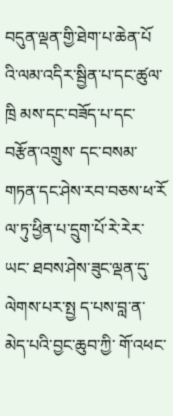བདུན་ལྡན་གྱི་ཐེག་པ་ཆེན་པོ འི་ལམ་འདིར་སྦྱིན་པ་དང་ཚུལ་ཁྲི མས་དང་བཟོད་པ་དང་བརྩོན་འགྲུས་ དང་བསམ་གཏན་དང་ཤེས་རབ་བཅས་ཕ་རོ ལ་ཏུ་ཕྱིན་པ་དྲུག་པོ་རེ་རེར་ཡང་ ཐབས་ཤེས་ཟུང་ལྡན་དུ་ལེགས་པར་སྤྱ ད་པས་བླ་ན་མེད་པའི་བྱང་ཆུབ་ཀྱི་ གོ་འཕང་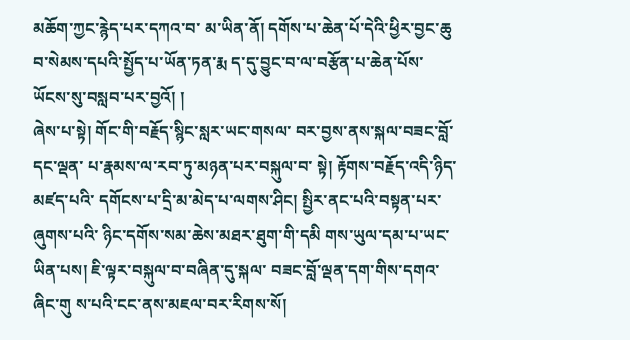མཆོག་ཀྱང་རྙེད་པར་དཀའ་བ་ མ་ཡིན་ནོ། དགོས་པ་ཆེན་པོ་དེའི་ཕྱིར་བྱང་ཆུ བ་སེམས་དཔའི་སྤྱོད་པ་ཡོན་ཏན་རྨ ད་དུ་བྱུང་བ་ལ་བརྩོན་པ་ཆེན་པོས་ ཡོངས་སུ་བསླབ་པར་བྱའོ། །
ཞེས་པ་སྟེ། གོང་གི་བརྗོད་སྙིང་སླར་ཡང་གསལ་ བར་བྱས་ནས་སྐལ་བཟང་བློ་དང་ལྡན་ པ་རྣམས་ལ་རབ་ཏུ་མཉན་པར་བསྐུལ་བ་ སྟེ། རྟོགས་བརྗོད་འདི་ཉིད་མཛད་པའི་ དགོངས་པ་དྲི་མ་མེད་པ་ལགས་ཤིང། སྤྱིར་ནང་པའི་བསྟན་པར་ཞུགས་པའི་ ཉིང་དགོས་སམ་ཆེས་མཐར་ཐུག་གི་དམི གས་ཡུལ་དམ་པ་ཡང་ཡིན་པས། ཇི་ལྟར་བསྐུལ་བ་བཞིན་དུ་སྐལ་ བཟང་བློ་ལྡན་དག་གིས་དགའ་ཞིང་གུ ས་པའི་ངང་ནས་མཇལ་བར་རིགས་སོ།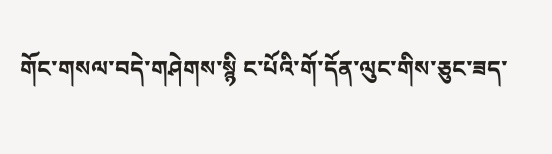གོང་གསལ་བདེ་གཤེགས་སྙི ང་པོའི་གོ་དོན་ལུང་གིས་ཅུང་ཟད་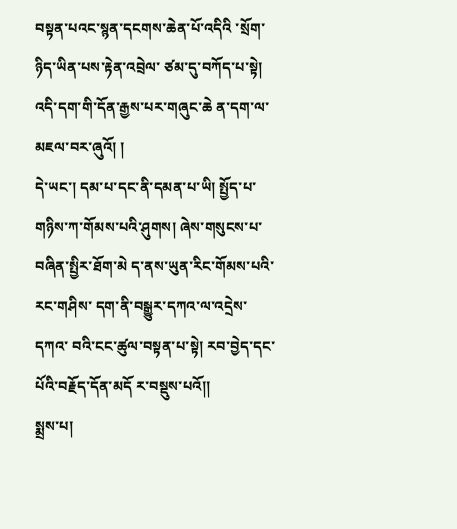བསྟན་པའང་སྙན་དངགས་ཆེན་པོ་འདིའི ་སྲོག་ཉིད་ཡིན་པས་རྟེན་འབྲེལ་ ཙམ་དུ་བཀོད་པ་སྟེ། འདི་དག་གི་དོན་རྒྱས་པར་གཞུང་ཆེ ན་དག་ལ་མཇལ་བར་ཞུའོ། །
དེ་ཡང་། དམ་པ་དང་ནི་དམན་པ་ཡི། སྤྱོད་པ་གཉིས་ཀ་གོམས་པའི་ཤུགས། ཞེས་གསུངས་པ་བཞིན་སྤྱིར་ཐོག་མེ ད་ནས་ཡུན་རིང་གོམས་པའི་རང་གཤིས་ དག་ནི་བསྒྱུར་དཀའ་ལ་འདྲེས་དཀའ་ བའི་ངང་ཚུལ་བསྟན་པ་སྟེ། རབ་བྱེད་དང་པོའི་བརྗོད་དོན་མདོ ར་བསྡུས་པའོ།།
སྨྲས་པ།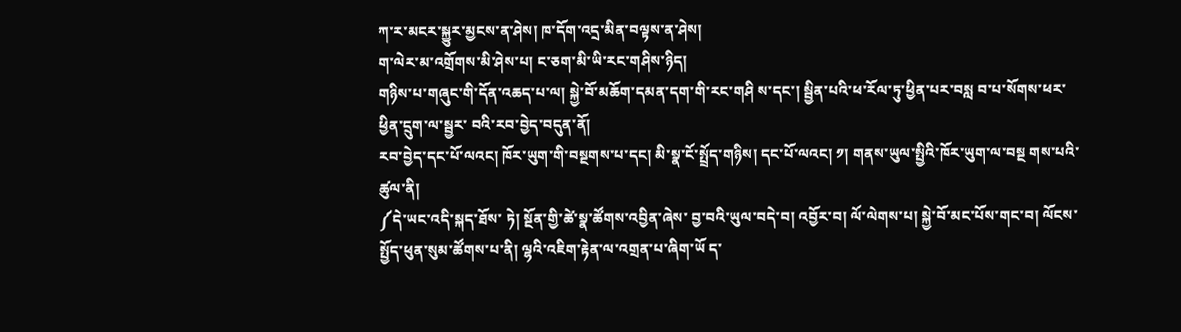ཀ་ར་མངར་སྐྱུར་མྱངས་ན་ཤེས། ཁ་དོག་འདྲ་མིན་བལྟས་ན་ཤེས།
ག་ལེར་མ་འགྲོགས་མི་ཤེས་པ། ང་ཅག་མི་ཡི་རང་གཤིས་ཉིད།
གཉིས་པ་གཞུང་གི་དོན་འཆད་པ་ལ། སྐྱེ་བོ་མཆོག་དམན་དག་གི་རང་གཤི ས་དང་། སྦྱིན་པའི་ཕ་རོལ་ཏུ་ཕྱིན་པར་བསླ བ་པ་སོགས་ཕར་ཕྱིན་དྲུག་ལ་སྦྱར་ བའི་རབ་བྱེད་བདུན་ནོ།
རབ་བྱེད་དང་པོ་ལའང། ཁོར་ཡུག་གི་བསྔགས་པ་དང། མི་སྣ་ངོ་སྤྲོད་གཉིས། དང་པོ་ལའང། ༡། གནས་ཡུལ་སྤྱིའི་ཁོར་ཡུག་ལ་བསྔ གས་པའི་ཚུལ་ནི།
༼དེ་ཡང་འདི་སྐད་ཐོས་ ཏེ། སྔོན་གྱི་ཚེ་སྣ་ཚོགས་འབྱིན་ཞེས་ བྱ་བའི་ཡུལ་བདེ་བ། འབྱོར་བ། ལོ་ལེགས་པ། སྐྱེ་བོ་མང་པོས་གང་བ། ལོངས་སྤྱོད་ཕུན་སུམ་ཚོགས་པ་ནི། ལྷའི་འཇིག་རྟེན་ལ་འགྲན་པ་ཞིག་ཡོ ད་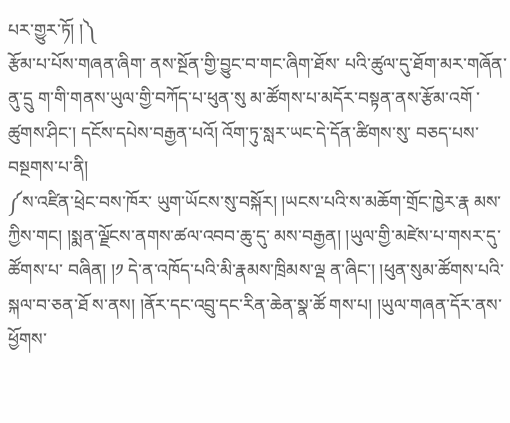པར་གྱུར་ཏོ། །༽
རྩོམ་པ་པོས་གཞན་ཞིག་ ནས་སྔོན་གྱི་བྱུང་བ་གང་ཞིག་ཐོས་ པའི་ཚུལ་དུ་ཐོག་མར་གཞོན་ནུ་དྲུ ག་གི་གནས་ཡུལ་གྱི་བཀོད་པ་ཕུན་སུ མ་ཚོགས་པ་མདོར་བསྟན་ནས་རྩོམ་འགོ ་ཚུགས་ཤིང་། དངོས་དཔེས་བརྒྱན་པའོ། འོག་ཏུ་སླར་ཡང་དེ་དོན་ཚིགས་སུ་ བཅད་པས་བསྔགས་པ་ནི།
༼ས་འཛིན་ཕྲེང་བས་ཁོར་ ཡུག་ཡོངས་སུ་བསྐོར། །ཡངས་པའི་ས་མཆོག་གྲོང་ཁྱེར་རྣ མས་ཀྱིས་གང། །སྨན་ལྗོངས་ནགས་ཚལ་འབབ་ཆུ་དུ་ མས་བརྒྱན། །ཡུལ་གྱི་མཛེས་པ་གསར་དུ་ཚོགས་པ་ བཞིན། །༡ དེ་ན་འཁོད་པའི་མི་རྣམས་ཁྲིམས་ལྡ ན་ཞིང་། །ཕུན་སུམ་ཚོགས་པའི་སྐལ་བ་ཅན་ཐོ ས་ནས། །ནོར་དང་འབྲུ་དང་རིན་ཆེན་སྣ་ཚོ གས་པ། །ཡུལ་གཞན་དོར་ནས་ཕྱོགས་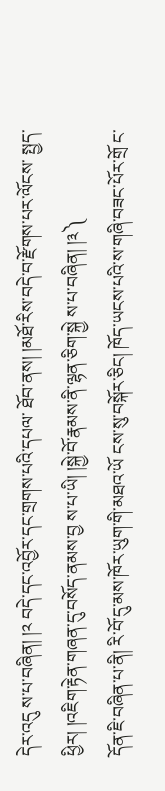དེར་འདུ ས་པ་བཞིན། །༢ བདེ་དང་འབྱོར་དང་གྲགས་པའི་དཔལ་ ཐོབ་ནས། །མཐོ་རིས་བདེ་བ་རྫོགས་པར་ལོངས་ སྤྱད་ཕྱིར། །འཇིག་རྟེན་གཞན་དུ་བསོད་ནམས་བྱ ས་པ་ཡི། །སྐྱེ་བོ་རྣམས་ནི་ལྷན་ཅིག་སྐྱེ ས་པ་བཞིན། །༣༽
དོན་ཇི་བཞིན་པ་ནི། རི་བོ་དུ་མས་ཁོར་ཡུག་གི་མཐའ་ཡོ ངས་སུ་བསྐོར་ཅིང། ཁོད་ཡངས་པའི་ས་གཞི་བཟང་པོར་གྲོ ང་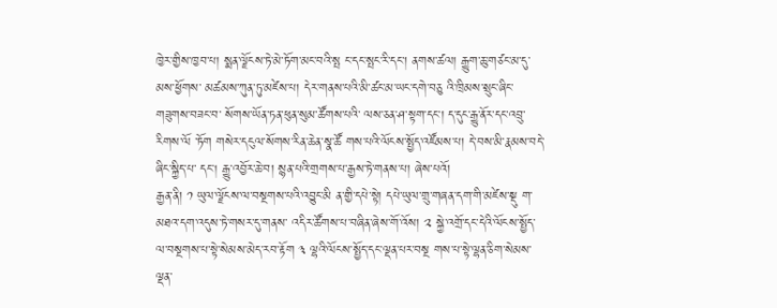ཁྱེར་གྱིས་ཁྱབ་པ། སྨན་ལྗོངས་ཏེ་མེ་ཏོག་མང་བའི་སྤ ང་དང་སྤང་རི་དང་། ནགས་ཚལ། རྒྱུག་ཆུ་གཙང་མ་དུ་མས་ཕྱོགས་ མཚམས་ཀུན་ཏུ་མཛེས་པ། དེར་གནས་པའི་མི་ཚང་མ་ཡང་དགེ་བཅུ འི་ཁྲིམས་སྲུང་ཞིང་གཟུགས་བཟང་བ་ སོགས་ཡོན་ཏན་ཕུན་སུམ་ཚོགས་པའི་ ལས་ཅན་ཤ་སྟག་དང་། ད་དུང་རྒྱུ་ནོར་དང་འབྲུ་རིགས་ལོ ་ཏོག གསེར་དངུལ་སོགས་རིན་ཆེན་སྣ་ཚོ གས་པའི་ལོངས་སྤྱོད་འཛོམས་པ། དེ་བས་མི་རྣམས་བདེ་ཞིང་སྐྱིད་པ་ དང། རྒྱུ་འབྱོར་ཆེ་བ། སྙན་པའི་གྲགས་པ་རྒྱས་ཏེ་གནས་པ། ཞེས་པའོ།
རྒྱན་ནི། ༡ ཡུལ་ལྗོངས་ལ་བསྔགས་པའི་འབྱུང་མི ན་གྱི་དཔེ་སྟེ། དཔེ་ཡུལ་གྲུ་གཞན་དག་གི་མཛེས་སྡུ ག་མཐའ་དག་འདུས་ཏེ་གསར་དུ་གནས་ འདིར་ཚོགས་པ་བཞིན་ཞེས་གོ་འོས། ༢ སྐྱེ་འགྲོ་དང་དེའི་ལོངས་སྤྱོད་ ལ་བསྔགས་པ་སྟེ་སེམས་མེད་རབ་རྟོག ༣ ལྷའི་ལོངས་སྤྱོད་དང་ལྡན་པར་བསྔ གས་པ་སྟེ་ལྷན་ཅིག་སེམས་ལྡན་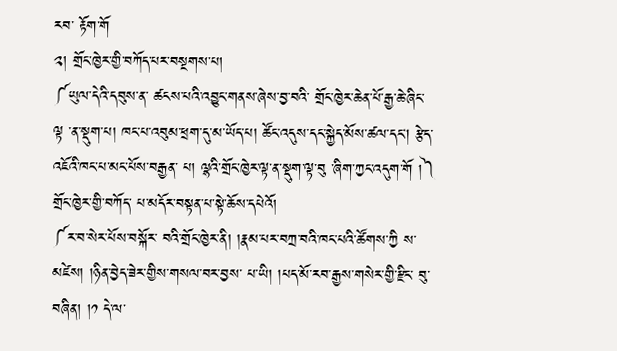རབ་ རྟོག་གོ
༢། གྲོང་ཁྱེར་གྱི་བཀོད་པར་བསྔགས་པ།
༼ཡུལ་དེའི་དབུས་ན་ ཚངས་པའི་འབྱུང་གནས་ཞེས་བྱ་བའི་ གྲོང་ཁྱེར་ཆེན་པོ་རྒྱ་ཆེ་ཞིང་ལྟ ་ན་སྡུག་པ། ཁང་པ་འབུམ་ཕྲག་དུ་མ་ཡོད་པ། ཚོང་འདུས་དང་སྐྱེད་མོས་ཚལ་དང། རྩེད་འཇོའི་ཁང་པ་མང་པོས་བརྒྱན་ པ། ལྷའི་གྲོང་ཁྱེར་ལྟ་ན་སྡུག་ལྟ་བུ ་ཞིག་ཀྱང་འདུག་གོ །༽
གྲོང་ཁྱེར་གྱི་བཀོད་ པ་མདོར་བསྟན་པ་སྟེ་ཆོས་དཔེའོ།
༼ར་བ་སེར་པོས་བསྐོར་ བའི་གྲོང་ཁྱེར་ནི། །རྣམ་པར་བཀྲ་བའི་ཁང་པའི་ཚོགས་ཀྱི ས་མཛེས། །ཉིན་བྱེད་ཟེར་གྱིས་གསལ་བར་བྱས་ པ་ཡི། །པད་མོ་རབ་རྒྱས་གསེར་གྱི་རྫིང་ བུ་བཞིན། །༡ དེ་ལ་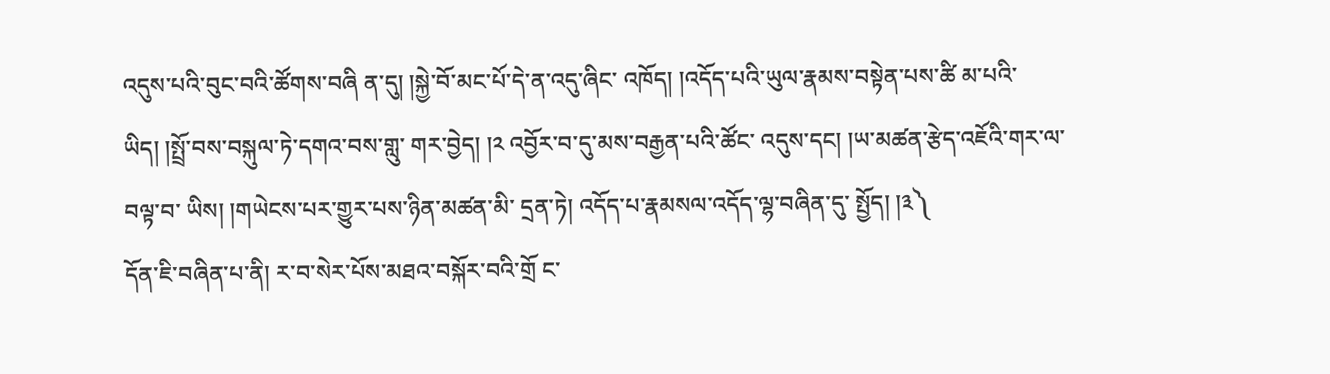འདུས་པའི་བུང་བའི་ཚོགས་བཞི ན་དུ། །སྐྱེ་བོ་མང་པོ་དེ་ན་འདུ་ཞིང་ འཁོད། །འདོད་པའི་ཡུལ་རྣམས་བསྟེན་པས་ཚི མ་པའི་ཡིད། །སྤྲོ་བས་བསྐུལ་ཏེ་དགའ་བས་གླུ་ གར་བྱེད། །༢ འབྱོར་བ་དུ་མས་བརྒྱན་པའི་ཚོང་ འདུས་དང། །ཡ་མཚན་རྩེད་འཇོའི་གར་ལ་བལྟ་བ་ ཡིས། །གཡེངས་པར་གྱུར་པས་ཉིན་མཚན་མི་ དྲན་ཏེ། འདོད་པ་རྣམསལ་འདོད་ལྷ་བཞིན་དུ་ སྤྱོད། །༣༽
དོན་ཇི་བཞིན་པ་ནི། ར་བ་སེར་པོས་མཐའ་བསྐོར་བའི་གྲོ ང་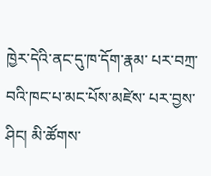ཁྱེར་དེའི་ནང་དུ་ཁ་དོག་རྣམ་ པར་བཀྲ་བའི་ཁང་པ་མང་པོས་མཛེས་ པར་བྱས་ཤིང། མི་ཚོགས་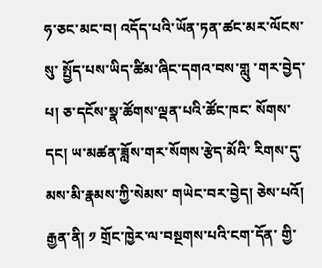ཧ་ཅང་མང་བ། འདོད་པའི་ཡོན་ཏན་ཚང་མར་ལོངས་སུ་ སྤྱོད་པས་ཡིད་ཚིམ་ཞིང་དགའ་བས་གླུ ་གར་བྱེད་པ། ཅ་དངོས་སྣ་ཚོགས་ལྡན་པའི་ཚོང་ཁང་ སོགས་དང། ཡ་མཚན་ཟློས་གར་སོགས་རྩེད་མོའི་ རིགས་དུ་མས་མི་རྣམས་ཀྱི་སེམས་ གཡེང་བར་བྱེད། ཅེས་པའོ།
རྒྱན་ནི། ༡ གྲོང་ཁྱེར་ལ་བསྔགས་པའི་ངག་དོན་ གྱི་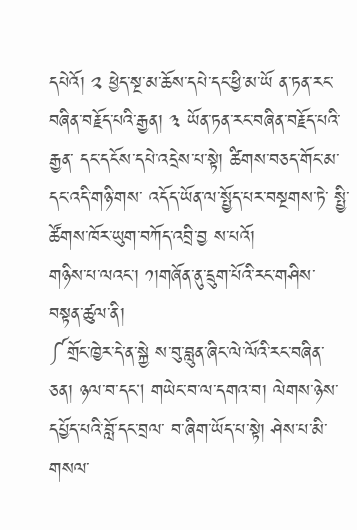དཔེའོ། ༢ ཕྱེད་སྔ་མ་ཆོས་དཔེ་དང་ཕྱི་མ་ཡོ ན་ཏན་རང་བཞིན་བརྗོད་པའི་རྒྱན། ༣ ཡོན་ཏན་རང་བཞིན་བརྗོད་པའི་རྒྱན་ དང་དངོས་དཔེ་འདྲེས་པ་སྟེ། ཚིགས་བཅད་གོང་མ་དང་འདི་གཉི་གས་ འདོད་ཡོན་ལ་སྤྱོད་པར་བསྔགས་ཏེ་ སྤྱི་ཚོགས་ཁོར་ཡུག་བཀོད་འབྲི་བྱ ས་པའོ།
གཉིས་པ་ལའང་། ༡།གཞོན་ནུ་དྲུག་པོའི་རང་གཤིས་ བསྟན་ཚུལ་ནི།
༼གྲོང་ཁྱེར་དེ་ན་སྐྱེ ས་བུ་བླུན་ཞིང་ལེ་ལོའི་རང་བཞིན་ ཅན། ཉལ་བ་དང། གཡེང་བ་ལ་དགའ་བ། ལེགས་ཉེས་དཔྱོད་པའི་བློ་དང་བྲལ་ བ་ཞིག་ཡོད་པ་སྟེ། ཤེས་པ་མི་གསལ་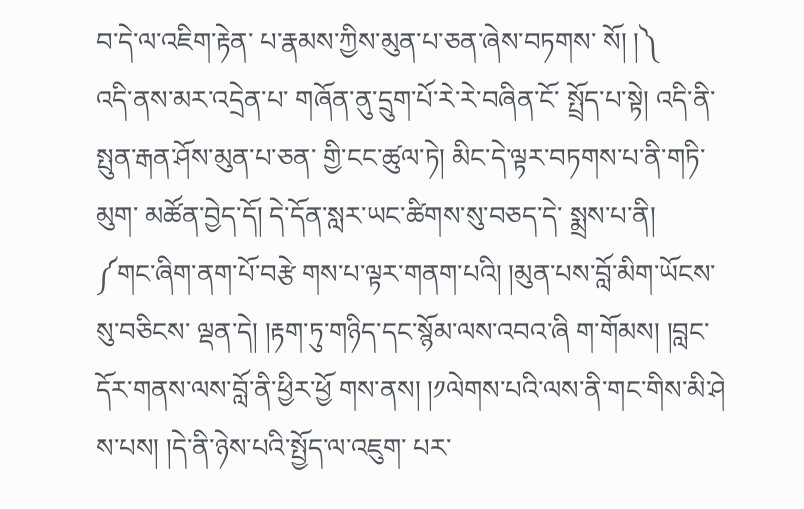བ་དེ་ལ་འཇིག་རྟེན་ པ་རྣམས་ཀྱིས་མུན་པ་ཅན་ཞེས་བཏགས་ སོ། །༽
འདི་ནས་མར་འདྲེན་པ་ གཞོན་ནུ་དྲུག་པོ་རེ་རེ་བཞིན་ངོ་ སྤྲོད་པ་སྟེ། འདི་ནི་སྤུན་རྒན་ཤོས་མུན་པ་ཅན་ གྱི་ངང་ཚུལ་ཏེ། མིང་དེ་ལྟར་བཏགས་པ་ནི་གཏི་མུག་ མཚོན་བྱེད་དོ། དེ་དོན་སླར་ཡང་ཚིགས་སུ་བཅད་དེ་ སྨྲས་པ་ནི།
༼གང་ཞིག་ནག་པོ་བརྩེ གས་པ་ལྟར་གནག་པའི། །མུན་པས་བློ་མིག་ཡོངས་སུ་བཅིངས་ ལྡན་དེ། །རྟག་ཏུ་གཉིད་དང་སྙོམ་ལས་འབའ་ཞི ག་གོམས། །བླང་དོར་གནས་ལས་བློ་ནི་ཕྱིར་ཕྱོ གས་ནས། །༡ལེགས་པའི་ལས་ནི་གང་གིས་མི་ཤེ ས་པས། །དེ་ནི་ཉེས་པའི་སྤྱོད་ལ་འཇུག་ པར་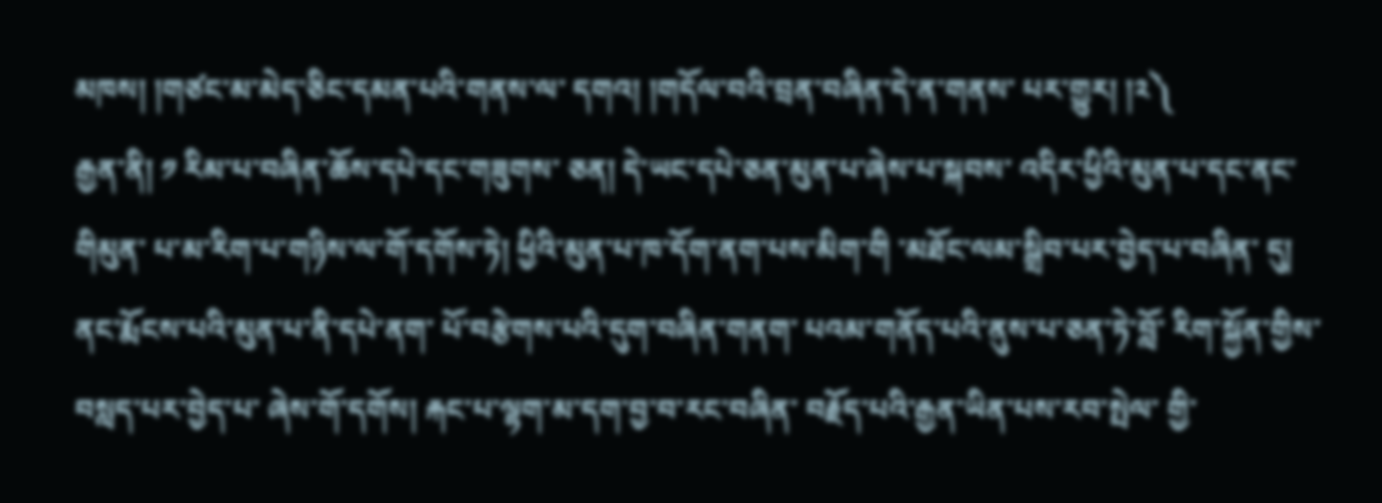མཁས། །གཙང་མ་མེད་ཅིང་དམན་པའི་གནས་ལ་ དགའ། །གདོལ་བའི་བྲན་བཞིན་དེ་ན་གནས་ པར་གྱུར། །༢༽
རྒྱན་ནི། ༡ རིམ་པ་བཞིན་ཆོས་དཔེ་དང་གཟུགས་ ཅན། དེ་ཡང་དཔེ་ཅན་མུན་པ་ཞེས་པ་སྐབས་ འདིར་ཕྱིའི་མུན་པ་དང་ནང་གིམུན་ པ་མ་རིག་པ་གཉིས་ལ་གོ་དགོས་ཏེ། ཕྱིའི་མུན་པ་ཁ་དོག་ནག་པས་མིག་གི ་མཐོང་ལམ་སྒྲིབ་པར་བྱེད་པ་བཞིན་ དུ། ནང་རྨོངས་པའི་མུན་པ་ནི་དཔེ་ནག་ པོ་བརྩེགས་པའི་དུག་བཞིན་གནག་ པའམ་གནོད་པའི་ནུས་པ་ཅན་ཏེ་བློ་ རིག་སྐྱོན་གྱིས་བསླད་པར་བྱེད་པ་ ཞེས་གོ་དགོས། རྐང་པ་ལྷག་མ་དག་བྱ་བ་རང་བཞིན་ བརྗོད་པའི་རྒྱན་ཡིན་པས་རབ་སྤེལ་ གྱི་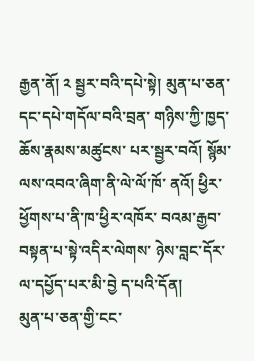རྒྱན་ནོ། ༢ སྦྱར་བའི་དཔེ་སྟེ། མུན་པ་ཅན་དང་དཔེ་གདོལ་བའི་བྲན་ གཉིས་ཀྱི་ཁྱད་ཆོས་རྣམས་མཚུངས་ པར་སྦྱར་བའོ། སྙོམ་ལས་འབའ་ཞིག་ནི་ལེ་ལོ་ཁོ་ ནའོ། ཕྱིར་ཕྱོགས་པ་ནི་ཁ་ཕྱིར་འཁོར་ བའམ་རྒྱབ་བསྟན་པ་སྟེ་འདིར་ལེགས་ ཉེས་བླང་དོར་ལ་དཔྱོད་པར་མི་བྱེ ད་པའི་དོན།
མུན་པ་ཅན་གྱི་ངང་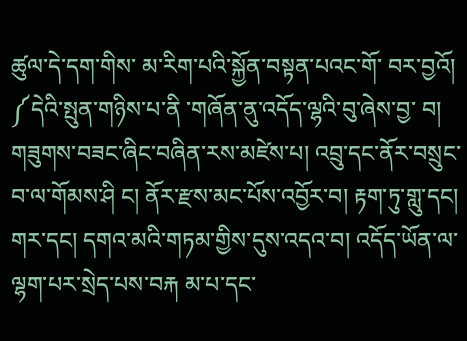ཚུལ་དེ་དག་གིས་ མ་རིག་པའི་སྐྱོན་བསྟན་པའང་གོ་ བར་བྱའོ།
༼དེའི་སྤུན་གཉིས་པ་ནི ་གཞོན་ནུ་འདོད་ལྷའི་བུ་ཞེས་བྱ་ བ། གཟུགས་བཟང་ཞིང་བཞིན་རས་མཛེས་པ། འབྲུ་དང་ནོར་བསྲུང་བ་ལ་གོམས་ཤི ང། ནོར་རྫས་མང་པོས་འབྱོར་བ། རྟག་ཏུ་གླུ་དང། གར་དང། དགའ་མའི་གཏམ་གྱིས་དུས་འདའ་བ། འདོད་ཡོན་ལ་ལྷག་པར་སྲེད་པས་བརྐ མ་པ་དང་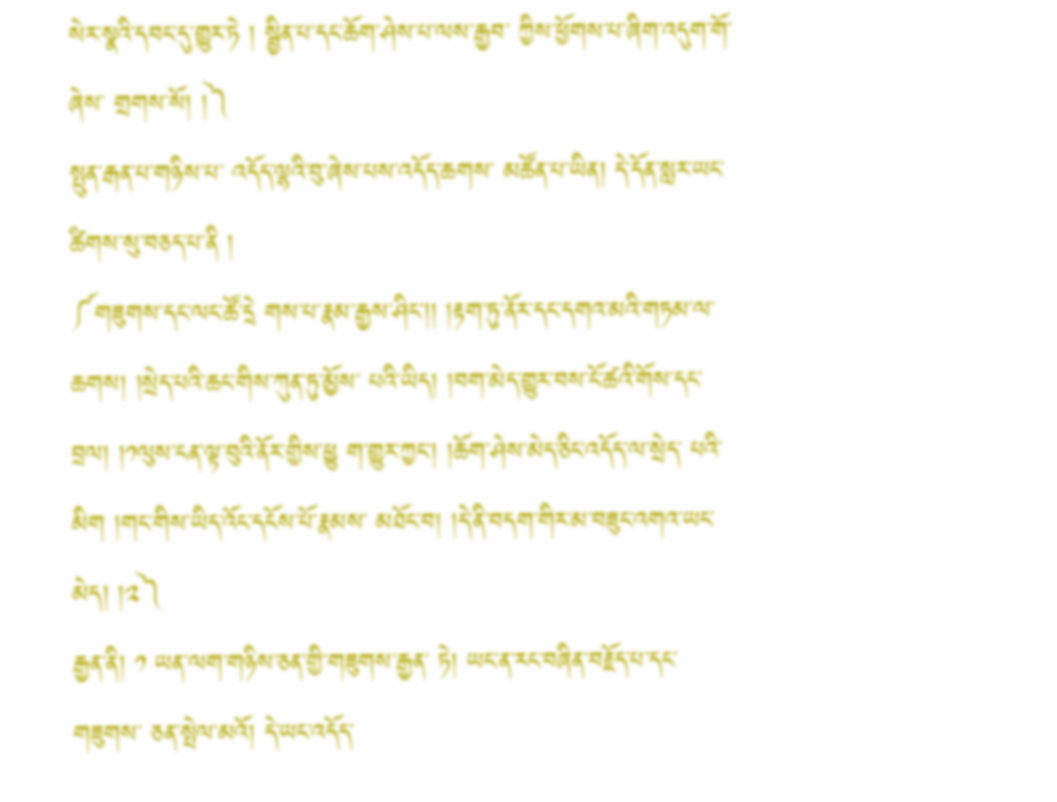སེར་སྣའི་དབང་དུ་གྱུར་ཏེ ། སྦྱིན་པ་དང་ཆོག་ཤེས་པ་ལས་རྒྱབ་ ཀྱིས་ཕྱོགས་པ་ཞིག་འདུག་གོ་ཞེས་ གྲགས་སོ། །༽
སྤུན་རྒན་པ་གཉིས་པ་ འདོད་ལྷའི་བུ་ཞེས་པས་འདོད་ཆགས་ མཚོན་པ་ཡིན། དེ་དོན་སླར་ཡང་ཚིགས་སུ་བཅད་པ་ནི །
༼གཟུགས་དང་ལང་ཚོ་དྲེ གས་པ་རྣམ་རྒྱས་ཤིང།། །རྟག་ཏུ་ནོར་དང་དགའ་མའི་གཏམ་ལ་ ཆགས། །སྲེད་པའི་ཆང་གིས་ཀུན་ཏུ་མྱོས་ པའི་ཡིད། །བག་མེད་གྱུར་བས་ངོ་ཚའི་གོས་དང་ བྲལ། །༡ལུས་ངན་ལྟ་བུའི་ནོར་གྱིས་ཕྱུ ག་གྱུར་ཀྱང། །ཆོག་ཤེས་མེད་ཅིང་འདོད་ལ་སྲེད་ པའི་མིག །གང་གིས་ཡིད་འོང་དངོས་པོ་རྣམས་ མཐོང་བ། །དེ་ནི་བདག་གིར་མ་བཟུང་འགའ་ཡང་ མེད། །༢༽
རྒྱན་ནི། ༡ ཡན་ལག་གཉིས་ཅན་གྱི་གཟུགས་རྒྱན་ ཏེ། ཡང་ན་རང་བཞིན་བརྗོད་པ་དང་གཟུགས་ ཅན་སྤེལ་མའོ། དེ་ཡང་འདོད་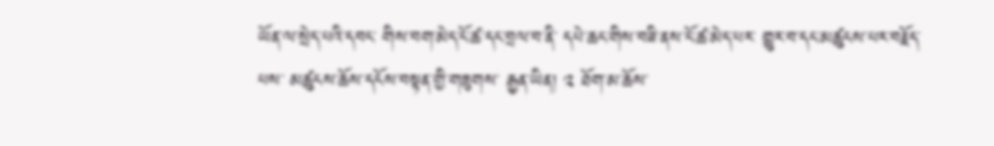ཡོན་ལ་སྲེད་པའི་དབང་ གིས་བག་མེད་ངོ་ཚ་དང་བྲལ་བ་ནི་ དཔེ་ཆང་གིས་བཟི་ནས་ངོ་ཚ་མེད་པར་ གྱུར་བ་དང་མཚུངས་པར་བརྗོད་པས་ མཚུངས་ཆོས་དངོས་བསྟན་གྱི་གཟུགས་ རྒྱན་ཡིན། ༢ ཐོག་མ་ཆོས་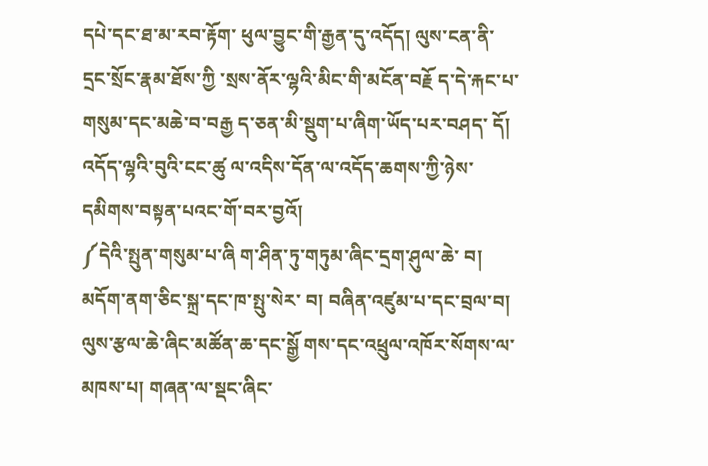དཔེ་དང་ཐ་མ་རབ་རྟོག་ ཕུལ་བྱུང་གི་རྒྱན་དུ་འདོད། ལུས་ངན་ནི་དྲང་སྲོང་རྣམ་ཐོས་ཀྱི ་སྲས་ནོར་ལྷའི་མིང་གི་མངོན་བརྗོ ད་དེ་རྐང་པ་གསུམ་དང་མཆེ་བ་བརྒྱ ད་ཅན་མི་སྡུག་པ་ཞིག་ཡོད་པར་བཤད་ དོ།
འདོད་ལྷའི་བུའི་ངང་ཚུ ལ་འདིས་དོན་ལ་འདོད་ཆགས་ཀྱི་ཉེས་ དམིགས་བསྟན་པའང་གོ་བར་བྱའོ།
༼དེའི་སྤུན་གསུམ་པ་ཞི ག་ཤིན་ཏུ་གཏུམ་ཞིང་དྲག་ཤུལ་ཆེ་ བ། མདོག་ནག་ཅིང་སྐྲ་དང་ཁ་སྤུ་སེར་ བ། བཞིན་འཛུམ་པ་དང་བྲལ་བ། ལུས་རྩལ་ཆེ་ཞིང་མཚོན་ཆ་དང་སྒྱོ གས་དང་འཕྲུལ་འཁོར་སོགས་ལ་མཁས་པ། གཞན་ལ་སྡང་ཞིང་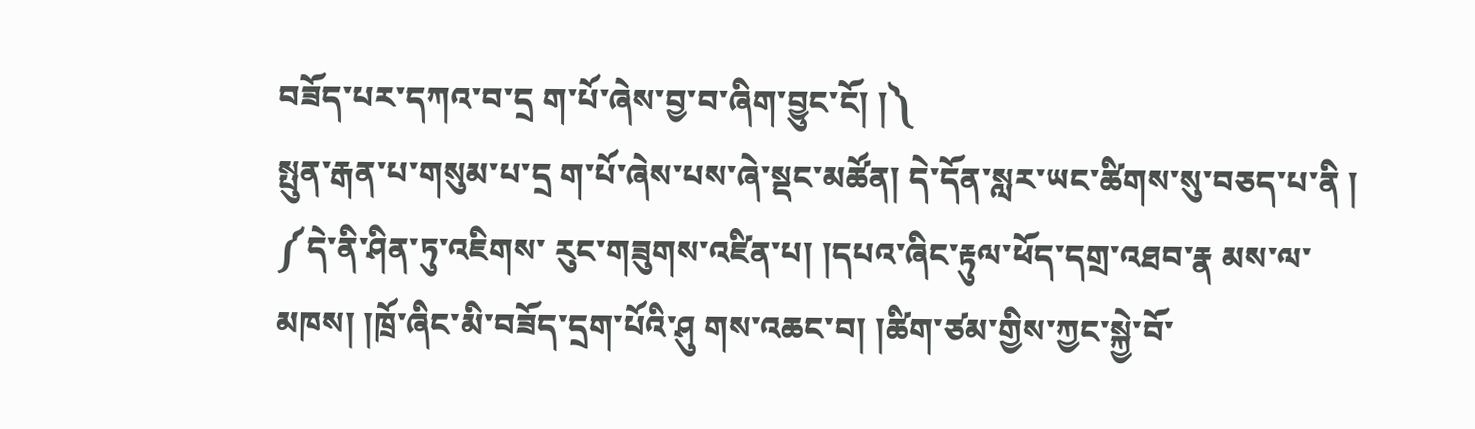བཟོད་པར་དཀའ་བ་དྲ ག་པོ་ཞེས་བྱ་བ་ཞིག་བྱུང་ངོ། །༽
སྤུན་རྒན་པ་གསུམ་པ་དྲ ག་པོ་ཞེས་པས་ཞེ་སྡང་མཚོན། དེ་དོན་སླར་ཡང་ཚིགས་སུ་བཅད་པ་ནི །
༼དེ་ནི་ཤིན་ཏུ་འཇིགས་ རུང་གཟུགས་འཛིན་པ། །དཔའ་ཞིང་རྟུལ་ཕོད་དགྲ་འཐབ་རྣ མས་ལ་མཁས། །ཁྲོ་ཞིང་མི་བཟོད་དྲག་པོའི་ཤུ གས་འཆང་བ། །ཚིག་ཙམ་གྱིས་ཀྱང་སྐྱེ་བོ་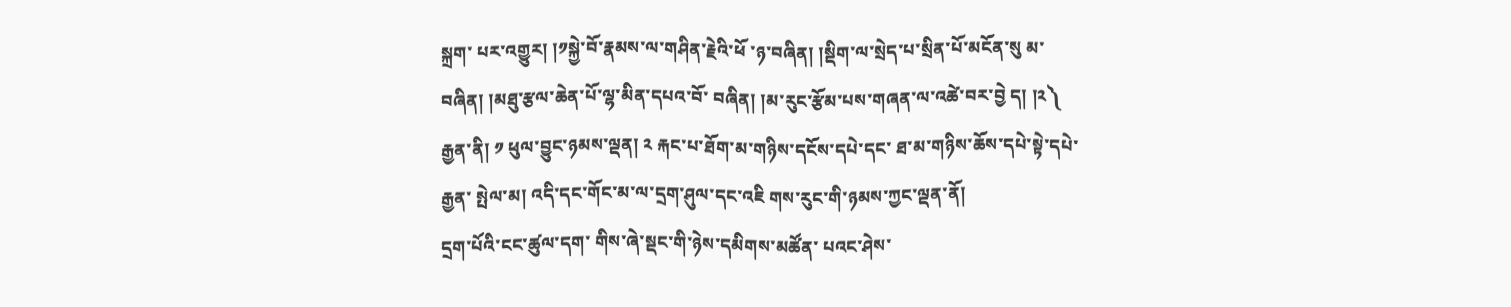སྐྲག་ པར་འགྱུར། །༡སྐྱེ་བོ་རྣམས་ལ་གཤིན་རྗེའི་ཕོ ་ཉ་བཞིན། །སྡིག་ལ་སྲེད་པ་སྲིན་པོ་མངོན་སུ མ་བཞིན། །མཐུ་རྩལ་ཆེན་པོ་ལྷ་མིན་དཔའ་བོ་ བཞིན། །མ་རུང་རྩོམ་པས་གཞན་ལ་འཚེ་བར་བྱེ ད། །༢༽
རྒྱན་ནི། ༡ ཕུལ་བྱུང་ཉམས་ལྡན། ༢ རྐང་པ་ཐོག་མ་གཉིས་དངོས་དཔེ་དང་ ཐ་མ་གཉིས་ཆོས་དཔེ་སྟེ་དཔེ་རྒྱན་ སྤེལ་མ། འདི་དང་གོང་མ་ལ་དྲག་ཤུལ་དང་འཇི གས་རུང་གི་ཉམས་ཀྱང་ལྡན་ནོ།
དྲག་པོའི་ངང་ཚུལ་དག་ གིས་ཞེ་སྡང་གི་ཉེས་དམིགས་མཚོན་ པའང་ཤེས་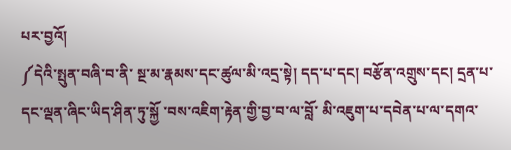པར་བྱའོ།
༼དེའི་སྤུན་བཞི་བ་ནི་ སྔ་མ་རྣམས་དང་ཚུལ་མི་འདྲ་སྟེ། དད་པ་དང། བརྩོན་འགྲུས་དང། དྲན་པ་དང་ལྡན་ཞིང་ཡིད་ཤིན་ཏུ་སྐྱོ ་བས་འཇིག་རྟེན་གྱི་བྱ་བ་ལ་བློ་ མི་འཇུག་པ་དབེན་པ་ལ་དགའ་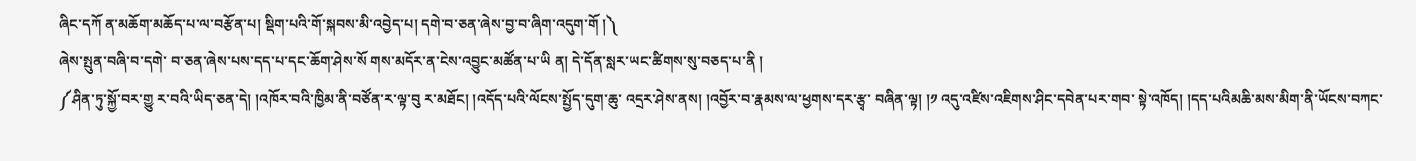ཞིང་དཀོ ན་མཆོག་མཆོད་པ་ལ་བརྩོན་པ། སྡིག་པའི་གོ་སྐབས་མི་འབྱེད་པ། དགེ་བ་ཅན་ཞེས་བྱ་བ་ཞིག་འདུག་གོ །༽
ཞེས་སྤུན་བཞི་བ་དགེ་ བ་ཅན་ཞེས་པས་དད་པ་དང་ཆོག་ཤེས་སོ གས་མདོར་ན་ངེས་འབྱུང་མཚོན་པ་ཡི ན། དེ་དོན་སླར་ཡང་ཚིགས་སུ་བཅད་པ་ནི །
༼ཤིན་ཏུ་སྐྱོ་བར་གྱུ ར་བའི་ཡིད་ཅན་དེ། །འཁོར་བའི་ཁྱིམ་ནི་བཙོན་ར་ལྟ་བུ ར་མཐོང། །འདོད་པའི་ལོངས་སྤྱོད་དུག་ཆུ་ འདྲར་ཤེས་ནས། །འབྱོར་བ་རྣམས་ལ་ཕྱགས་དར་རྩྭ་ བཞིན་ལྟ། །༡ འདུ་འཛིས་འཇིགས་ཤིང་དབེན་པར་གབ་ སྟེ་འཁོད། །དད་པའིམཆི་མས་མིག་ནི་ཡོངས་བཀང་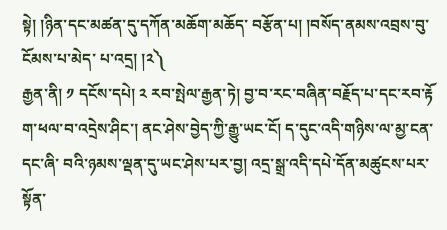སྟེ། །ཉིན་དང་མཚན་དུ་དཀོན་མཆོག་མཆོད་ བརྩོན་པ། །བསོད་ནམས་འབྲས་བུ་ངོམས་པ་མེད་ པ་འདྲ། །༢༽
རྒྱན་ནི། ༡ དངོས་དཔེ། ༢ རབ་སྤེལ་རྒྱན་ཏེ། བྱ་བ་རང་བཞིན་བརྗོད་པ་དང་རབ་རྟོ ག་ཕལ་བ་འདྲེས་ཤིང་། ནང་ཤེས་བྱེད་ཀྱི་རྒྱུ་ཡང་ངོ། ད་དུང་འདི་གཉིས་ལ་མྱ་ངན་དང་ཞི་ བའི་ཉམས་ལྡན་དུ་ཡང་ཤེས་པར་བྱ། འདྲ་སྒྲ་འདི་དཔེ་དོན་མཚུངས་པར་ སྟོན་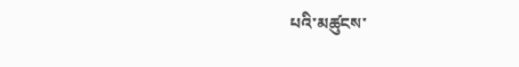པའི་མཚུངས་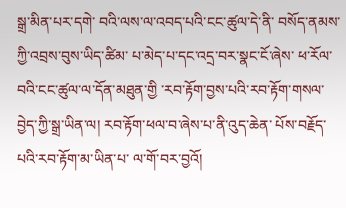སྒྲ་མིན་པར་དགེ་ བའི་ལས་ལ་འབད་པའི་ངང་ཚུལ་དེ་ནི་ བསོད་ནམས་ཀྱི་འབྲས་བུས་ཡིད་ཚིམ་ པ་མེད་པ་དང་འདྲ་བར་སྣང་ངོ་ཞེས་ ཕ་རོལ་བའི་ངང་ཚུལ་ལ་དོན་མཐུན་གྱི ་རབ་རྟོག་བྱས་པའི་རབ་རྟོག་གསལ་ བྱེད་ཀྱི་སྒྲ་ཡིན་ལ། རབ་རྟོག་ཕལ་བ་ཞེས་པ་ནི་འུད་ཆེན་ པོས་བརྗོད་པའི་རབ་རྟོག་མ་ཡིན་པ་ ལ་གོ་བར་བྱའོ།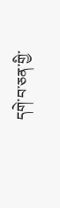དགེ་བ་ཅན་གྱི་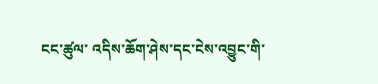ངང་ཚུལ་ འདིས་ཆོག་ཤེས་དང་ངེས་འབྱུང་གི་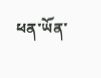ཕན་ཡོན་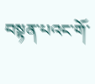བསྟན་པའང་གོ་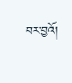བར་བྱའོ།